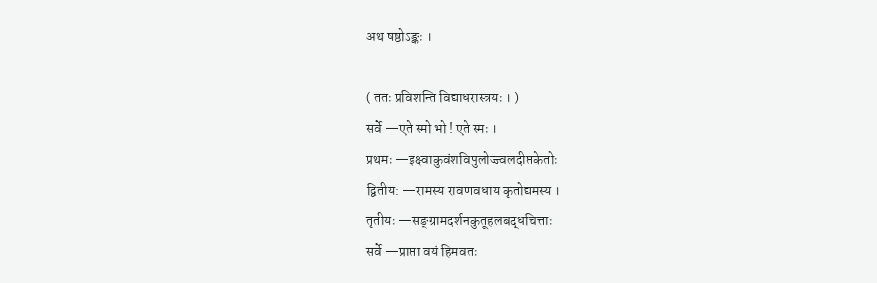अथ षष्ठोऽङ्कः ।

( ततः प्रविशन्ति विद्याधरास्त्रयः । )
सर्वे —एते स्मो भो ! एते स्मः ।
प्रथमः —इक्ष्वाकुवंशविपुलोज्ज्वलदीप्तकेतोः
द्वितीय: —रामस्य रावणवधाय कृतोद्यमस्य ।
तृतीयः —सङ्ग्रामदर्शनकुतूहलबद्धचित्ताः
सर्वे —प्राप्ता वयं हिमवतः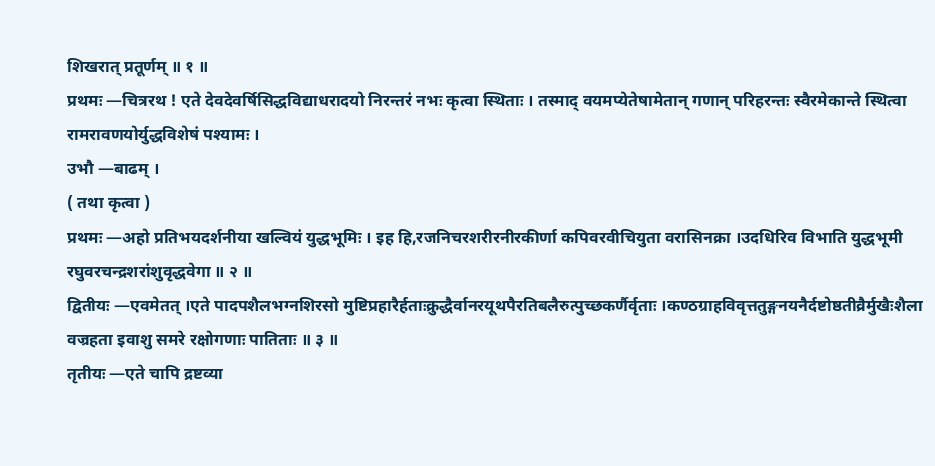शिखरात् प्रतूर्णम् ॥ १ ॥
प्रथमः —चित्ररथ ! एते देवदेवर्षिसिद्धविद्याधरादयो निरन्तरं नभः कृत्वा स्थिताः । तस्माद् वयमप्येतेषामेतान् गणान् परिहरन्तः स्वैरमेकान्ते स्थित्वा रामरावणयोर्युद्धविशेषं पश्यामः ।
उभौ —बाढम् ।
( तथा कृत्वा )
प्रथमः —अहो प्रतिभयदर्शनीया खल्वियं युद्धभूमिः । इह हि,रजनिचरशरीरनीरकीर्णा कपिवरवीचियुता वरासिनक्रा ।उदधिरिव विभाति युद्धभूमी रघुवरचन्द्रशरांशुवृद्धवेगा ॥ २ ॥
द्वितीयः —एवमेतत् ।एते पादपशैलभग्नशिरसो मुष्टिप्रहारैर्हताःक्रुद्धैर्वानरयूथपैरतिबलैरुत्पुच्छकर्णैर्वृताः ।कण्ठग्राहविवृत्ततुङ्गनयनैर्दष्टोष्ठतीव्रैर्मुखैःशैला वज्रहता इवाशु समरे रक्षोगणाः पातिताः ॥ ३ ॥
तृतीयः —एते चापि द्रष्टव्या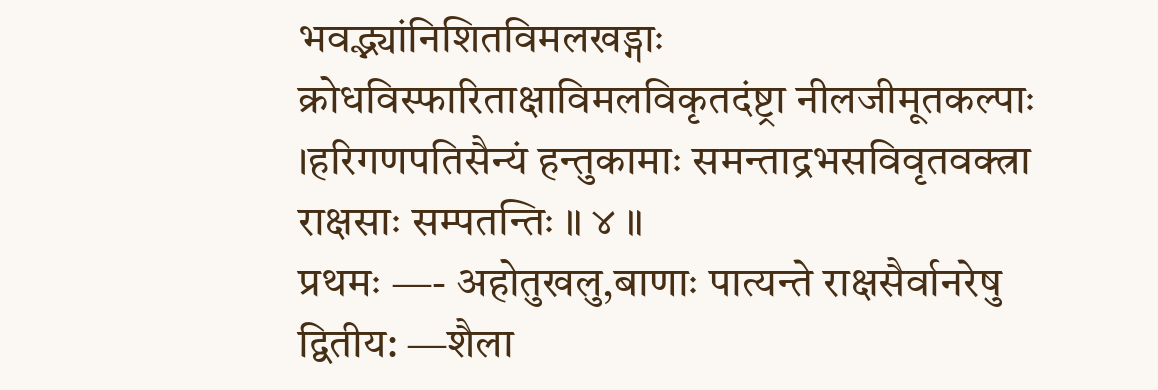भवद्भ्यांनिशितविमलखड्गाः क्रोधविस्फारिताक्षाविमलविकृतदंष्ट्रा नीलजीमूतकल्पाः ।हरिगणपतिसैन्यं हन्तुकामाः समन्ताद्रभसविवृतवक्त्रा राक्षसाः सम्पतन्तिः ॥ ४ ॥
प्रथमः —- अहोतुखलु,बाणाः पात्यन्ते राक्षसैर्वानरेषु
द्वितीय: —शैला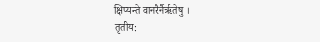क्षिप्यन्ते वानरैर्नैर्ऋतेषु ।
तृतीय: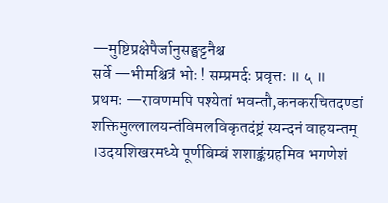—मुष्टिप्रक्षेपैर्जानुसङ्घट्टनैश्च
सर्वे —भीमश्चित्रं भोः ! सम्प्रमर्दः प्रवृत्तः ॥ ५ ॥
प्रथमः —रावणमपि पश्येतां भवन्तौ,कनकरचितदण्डां शक्तिमुल्लालयन्तंविमलविकृतदंष्ट्रं स्यन्दनं वाहयन्तम् ।उदयशिखरमध्ये पूर्णबिम्बं शशाङ्कंग्रहमिव भगणेशं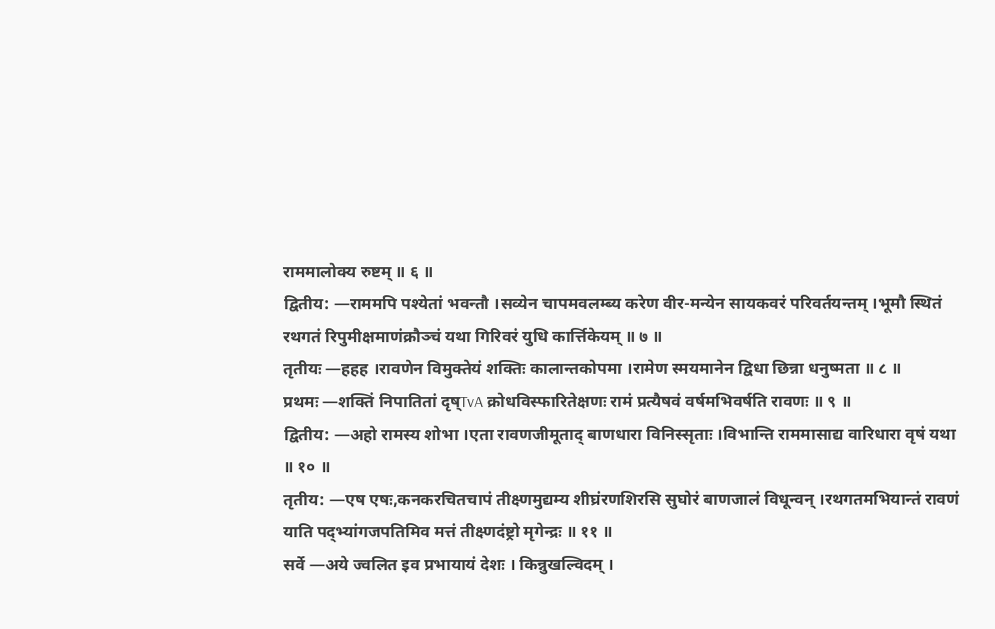राममालोक्य रुष्टम् ॥ ६ ॥
द्वितीय: —राममपि पश्येतां भवन्तौ ।सव्येन चापमवलम्ब्य करेण वीर-मन्येन सायकवरं परिवर्तयन्तम् ।भूमौ स्थितं रथगतं रिपुमीक्षमाणंक्रौञ्चं यथा गिरिवरं युधि कार्त्तिकेयम् ॥ ७ ॥
तृतीयः —हहह ।रावणेन विमुक्तेयं शक्तिः कालान्तकोपमा ।रामेण स्मयमानेन द्विधा छिन्ना धनुष्मता ॥ ८ ॥
प्रथमः —शक्तिं निपातितां दृष्TvA क्रोधविस्फारितेक्षणः रामं प्रत्यैषवं वर्षमभिवर्षति रावणः ॥ ९ ॥
द्वितीय: —अहो रामस्य शोभा ।एता रावणजीमूताद् बाणधारा विनिस्सृताः ।विभान्ति राममासाद्य वारिधारा वृषं यथा ॥ १० ॥
तृतीय: —एष एषः,कनकरचितचापं तीक्ष्णमुद्यम्य शीघ्रंरणशिरसि सुघोरं बाणजालं विधून्वन् ।रथगतमभियान्तं रावणं याति पद्भ्यांगजपतिमिव मत्तं तीक्ष्णदंष्ट्रो मृगेन्द्रः ॥ ११ ॥
सर्वे —अये ज्वलित इव प्रभायायं देशः । किन्नुखल्विदम् ।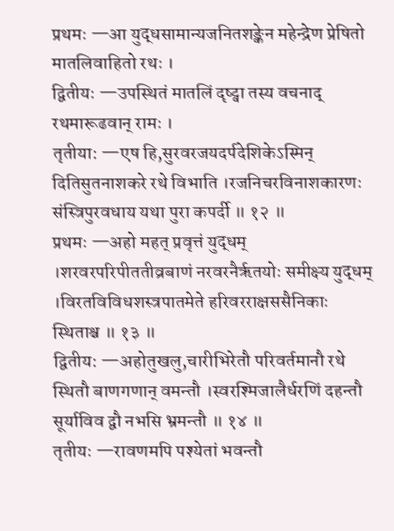प्रथमः —आ युद्धसामान्यजनितशङ्केन महेन्द्रेण प्रेषितो मातलिवाहितो रथः ।
द्वितीयः —उपस्थितं मातलिं दृष्ट्वा तस्य वचनाद् रथमारूढवान् रामः ।
तृतीया: —एष हि,सुरवरजयदर्पदेशिकेऽस्मिन् दितिसुतनाशकरे रथे विभाति ।रजनिचरविनाशकारणः संस्त्रिपुरवधाय यथा पुरा कपर्दी ॥ १२ ॥
प्रथमः —अहो महत् प्रवृत्तं युद्धम् ।शरवरपरिपीततीव्रबाणं नरवरनैर्ऋतयोः समीक्ष्य युद्धम् ।विरतविविधशस्त्रपातमेते हरिवरराक्षससैनिकाः स्थिताश्च ॥ १३ ॥
द्वितीय: —अहोतुखलु,चारीभिरेतौ परिवर्तमानौ रथे स्थितौ बाणगणान् वमन्तौ ।स्वरश्मिजालैर्धरणिं दहन्तौ सूर्याविव द्वौ नभसि भ्रमन्तौ ॥ १४ ॥
तृतीयः —रावणमपि पश्येतां भवन्तौ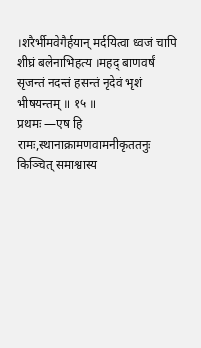।शरैर्भीमवेगैर्हयान् मर्दयित्वा ध्वजं चापि शीघ्रं बलेनाभिहत्य ।महद् बाणवर्षं सृजन्तं नदन्तं हसन्तं नृदेवं भृशं भीषयन्तम् ॥ १५ ॥
प्रथमः —एष हि रामः,स्थानाक्रामणवामनीकृततनुः किञ्चित् समाश्वास्य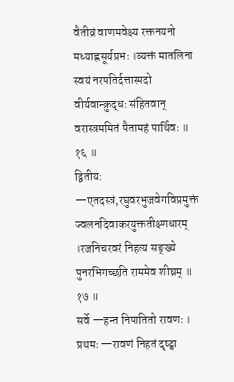वैतीव्रं वाणमवेक्ष्य रक्तनयनो मध्याह्नसूर्यप्रभः ।व्यक्तं मातलिना स्वयं नरपतिर्दत्तास्पदो वीर्यवान्क्रुद्धः संहितवान् वरास्त्रममितं पैतामहं पार्थिवः ॥ १६ ॥
द्वितीय: —एतदस्त्रं,रघुवरभुजवेगविप्रमुक्तं ज्वलनदिवाकरयुक्ततीक्ष्णधारम् ।रजनिचरवरं निहत्य सङ्ख्ये पुनरभिगच्छति राममेव शीघ्रम् ॥ १७ ॥
सर्वे —हन्त निपातितो रावणः ।
प्रथमः —रावणं निहतं दृष्ट्वा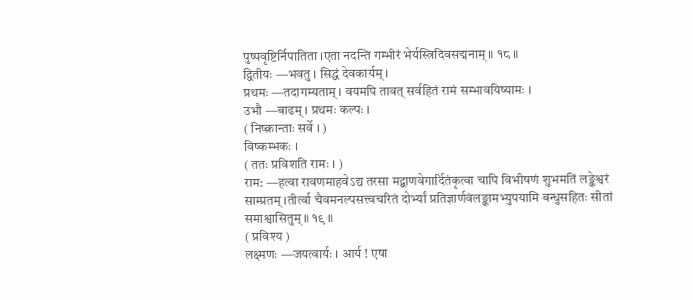पुष्पवृष्टिर्निपातिता ।एता नदन्ति गम्भीरं भेर्यस्त्रिदिवसद्मनाम् ॥ १८ ॥
द्वितीयः —भवतु । सिद्धं देवकार्यम् ।
प्रथमः —तदागम्यताम् । वयमपि तावत् सर्वहितं रामं सम्भावयिष्यामः ।
उभौ —बाढम् । प्रथमः कल्पः ।
( निष्क्रान्ताः सर्वे । )
विष्कम्भकः ।
( ततः प्रविशति रामः । )
राम: —हत्वा रावणमाहवेऽद्य तरसा मद्बाणवेगार्दितंकृत्वा चापि विभीषणं शुभमतिं लङ्केश्वरं साम्प्रतम् ।तीर्त्वा चैवमनल्पसत्त्वचरितं दोर्भ्यां प्रतिज्ञार्णवंलङ्कामभ्युपयामि बन्धुसहितः सीतां समाश्वासितुम् ॥ १९ ॥
( प्रविश्य )
लक्ष्मणः —जयत्वार्यः । आर्य ! एषा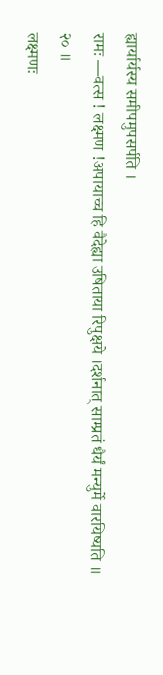ह्यार्यार्यस्य समीपमुपसर्पति ।
रामः —वत्स ! लक्ष्मण !अपायाच्च हि वैदेह्या उषिताया रिपुक्षये ।दर्शनात् साम्प्रतं धैर्यं मन्युर्मे वारयिष्यति ॥ २० ॥
लक्ष्मणः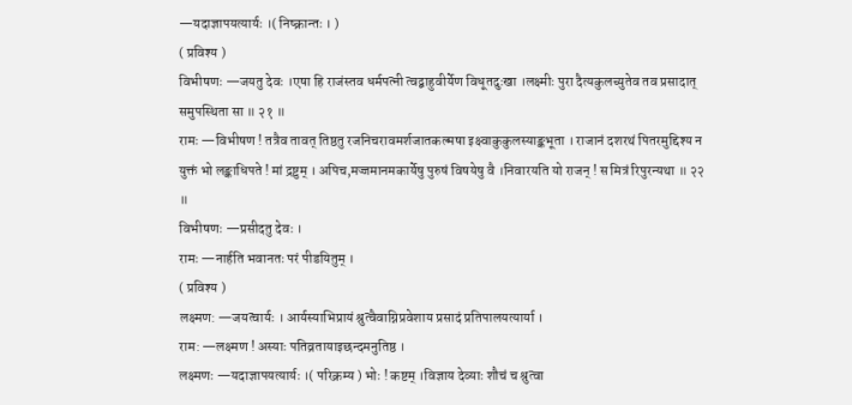—यदाज्ञापयत्यार्यः ।( निष्क्रान्तः । )
( प्रविश्य )
विभीषणः —जयतु देवः ।एषा हि राजंस्तव धर्मपत्नी त्वद्बाहुवीर्येण विधूतदुःखा ।लक्ष्मीः पुरा दैत्यकुलच्युतेव तव प्रसादात् समुपस्थिता सा ॥ २१ ॥
रामः —विभीषण ! तत्रैव तावत् तिष्ठतु रजनिचरावमर्शजातकल्मषा इक्ष्वाकुकुलस्याङ्कभूता । राजानं दशरथं पितरमुद्दिश्य न युक्तं भो लङ्काधिपते ! मां द्रष्टुम् । अपिच,मज्जमानमकार्येषु पुरुषं विषयेषु वै ।निवारयति यो राजन् ! स मित्रं रिपुरन्यथा ॥ २२ ॥
विभीषणः —प्रसीदतु देवः ।
रामः —नार्हति भवानतः परं पीडयितुम् ।
( प्रविश्य )
लक्ष्मण: —जयत्वार्यः । आर्यस्याभिप्रायं श्रुत्वैवाग्निप्रवेशाय प्रसादं प्रतिपालयत्यार्या ।
राम: —लक्ष्मण ! अस्याः पतिव्रतायाइछन्दमनुतिष्ठ ।
लक्ष्मणः —यदाज्ञापयत्यार्यः ।( परिक्रम्य ) भोः ! कष्टम् ।विज्ञाय देव्याः शौचं च श्रुत्वा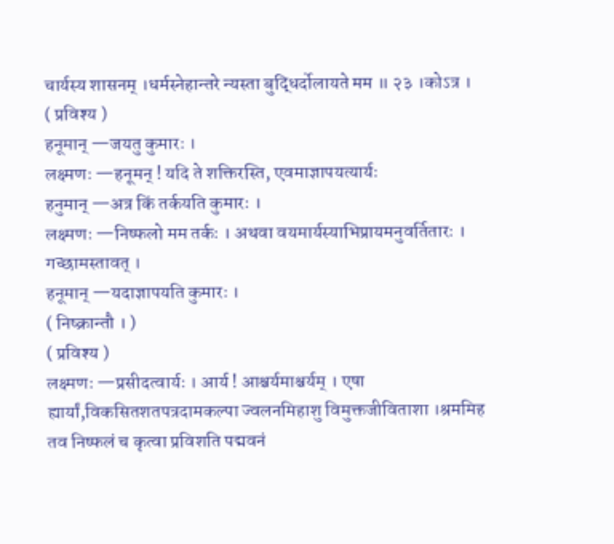चार्यस्य शासनम् ।धर्मस्नेहान्तरे न्यस्ता बुद्धिर्दोलायते मम ॥ २३ ।कोऽत्र ।
( प्रविश्य )
हनूमान् —जयतु कुमारः ।
लक्ष्मणः —हनूमन् ! यदि ते शक्तिरस्ति, एवमाज्ञापयत्यार्यः
हनुमान् —अत्र किं तर्कयति कुमारः ।
लक्ष्मणः —निष्फलो मम तर्कः । अथवा वयमार्यस्याभिप्रायमनुवर्तितारः । गच्छामस्तावत् ।
हनूमान् —यदाज्ञापयति कुमारः ।
( निष्क्रान्तौ । )
( प्रविश्य )
लक्ष्मणः —प्रसीदत्वार्यः । आर्य ! आश्चर्यमाश्चर्यम् । एषा ह्यार्यां,विकसितशतपत्रदामकल्पा ज्वलनमिहाशु विमुक्तजीविताशा ।श्रममिह तव निष्फलं च कृत्वा प्रविशति पद्मवनं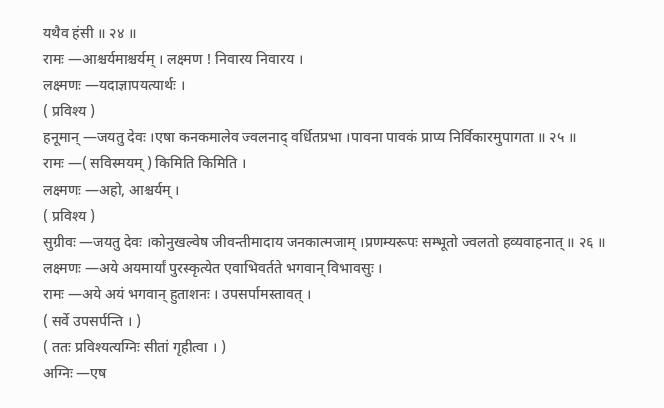यथैव हंसी ॥ २४ ॥
रामः —आश्चर्यमाश्चर्यम् । लक्ष्मण ! निवारय निवारय ।
लक्ष्मणः —यदाज्ञापयत्यार्थः ।
( प्रविश्य )
हनूमान् —जयतु देवः ।एषा कनकमालेव ज्वलनाद् वर्धितप्रभा ।पावना पावकं प्राप्य निर्विकारमुपागता ॥ २५ ॥
रामः —( सविस्मयम् ) किमिति किमिति ।
लक्ष्मणः —अहो, आश्चर्यम् ।
( प्रविश्य )
सुग्रीवः —जयतु देवः ।कोनुखल्वेष जीवन्तीमादाय जनकात्मजाम् ।प्रणम्यरूपः सम्भूतो ज्वलतो हव्यवाहनात् ॥ २६ ॥
लक्ष्मणः —अये अयमार्यां पुरस्कृत्येत एवाभिवर्तते भगवान् विभावसुः ।
रामः —अये अयं भगवान् हुताशनः । उपसर्पामस्तावत् ।
( सर्वे उपसर्पन्ति । )
( ततः प्रविश्यत्यग्निः सीतां गृहीत्वा । )
अग्निः —एष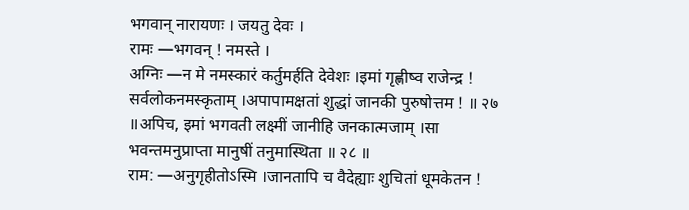भगवान् नारायणः । जयतु देवः ।
रामः —भगवन् ! नमस्ते ।
अग्निः —न मे नमस्कारं कर्तुमर्हति देवेशः ।इमां गृह्णीष्व राजेन्द्र ! सर्वलोकनमस्कृताम् ।अपापामक्षतां शुद्धां जानकी पुरुषोत्तम ! ॥ २७ ॥अपिच, इमां भगवती लक्ष्मीं जानीहि जनकात्मजाम् ।सा भवन्तमनुप्राप्ता मानुषीं तनुमास्थिता ॥ २८ ॥
राम: —अनुगृहीतोऽस्मि ।जानतापि च वैदेह्याः शुचितां धूमकेतन !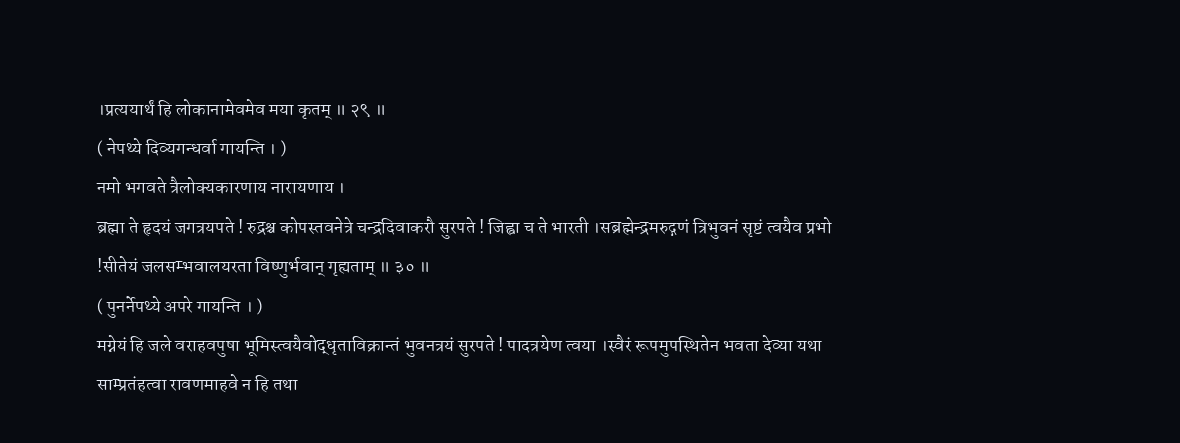।प्रत्ययार्थं हि लोकानामेवमेव मया कृतम् ॥ २९ ॥
( नेपथ्ये दिव्यगन्धर्वा गायन्ति । )
नमो भगवते त्रैलोक्यकारणाय नारायणाय ।
ब्रह्मा ते हृदयं जगत्रयपते ! रुद्रश्च कोपस्तवनेत्रे चन्द्रदिवाकरौ सुरपते ! जिह्वा च ते भारती ।सब्रह्मेन्द्रमरुद्गणं त्रिभुवनं सृष्टं त्वयैव प्रभो !सीतेयं जलसम्भवालयरता विष्णुर्भवान् गृह्यताम् ॥ ३० ॥
( पुनर्नेपथ्ये अपरे गायन्ति । )
मग्नेयं हि जले वराहवपुषा भूमिस्त्वयैवोद्धृताविक्रान्तं भुवनत्रयं सुरपते ! पादत्रयेण त्वया ।स्वैरं रूपमुपस्थितेन भवता देव्या यथा साम्प्रतंहत्वा रावणमाहवे न हि तथा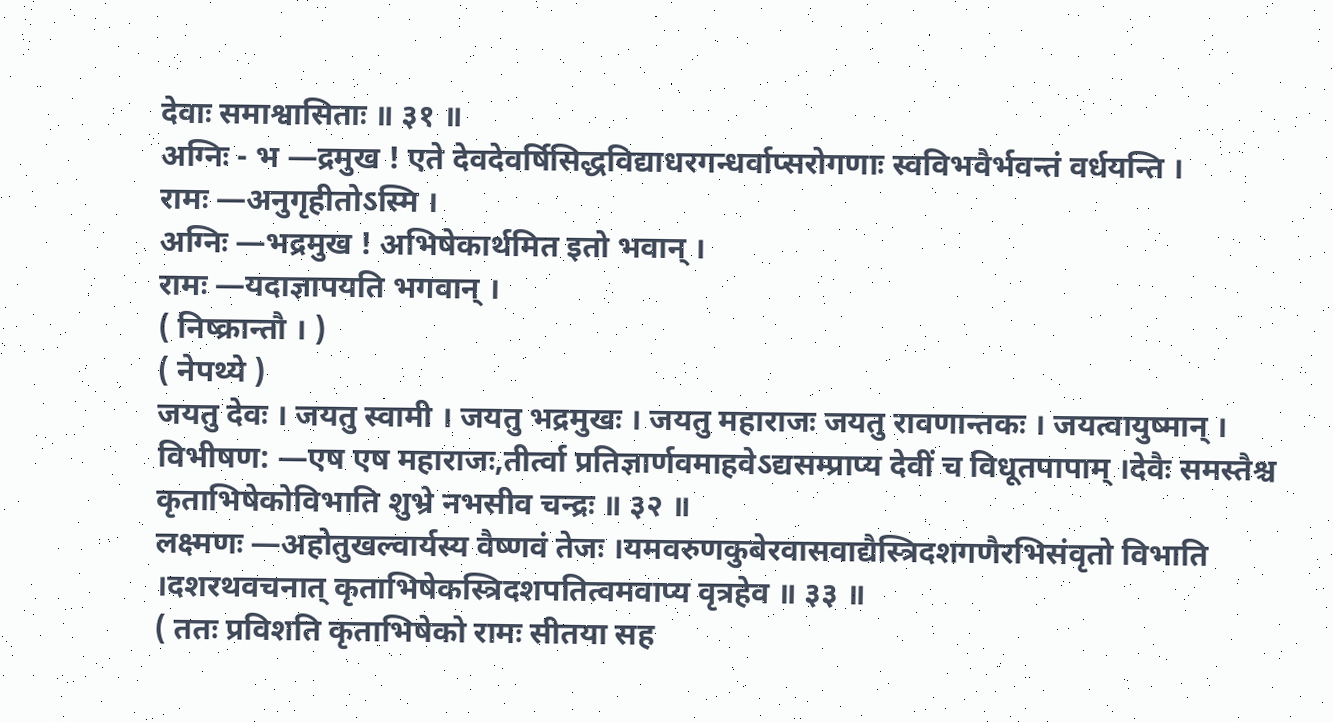देवाः समाश्वासिताः ॥ ३१ ॥
अग्निः - भ —द्रमुख ! एते देवदेवर्षिसिद्धविद्याधरगन्धर्वाप्सरोगणाः स्वविभवैर्भवन्तं वर्धयन्ति ।
रामः —अनुगृहीतोऽस्मि ।
अग्निः —भद्रमुख ! अभिषेकार्थमित इतो भवान् ।
रामः —यदाज्ञापयति भगवान् ।
( निष्क्रान्तौ । )
( नेपथ्ये )
जयतु देवः । जयतु स्वामी । जयतु भद्रमुखः । जयतु महाराजः जयतु रावणान्तकः । जयत्वायुष्मान् ।
विभीषण: —एष एष महाराजः,तीर्त्वा प्रतिज्ञार्णवमाहवेऽद्यसम्प्राप्य देवीं च विधूतपापाम् ।देवैः समस्तैश्च कृताभिषेकोविभाति शुभ्रे नभसीव चन्द्रः ॥ ३२ ॥
लक्ष्मणः —अहोतुखल्वार्यस्य वैष्णवं तेजः ।यमवरुणकुबेरवासवाद्यैस्त्रिदशगणैरभिसंवृतो विभाति ।दशरथवचनात् कृताभिषेकस्त्रिदशपतित्वमवाप्य वृत्रहेव ॥ ३३ ॥
( ततः प्रविशति कृताभिषेको रामः सीतया सह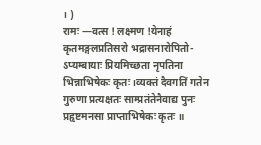। )
रामः —वत्स ! लक्ष्मण !येनाहं कृतमङ्गलप्रतिसरो भद्रासनारोपितो-ऽप्यम्बायाः प्रियमिच्छता नृपतिना भिन्नाभिषेकः कृतः ।व्यक्तं दैवगतिं गतेन गुरुणा प्रत्यक्षतः साम्प्रतंतेनैवाद्य पुनः प्रहृष्टमनसा प्राप्ताभिषेकः कृतः ॥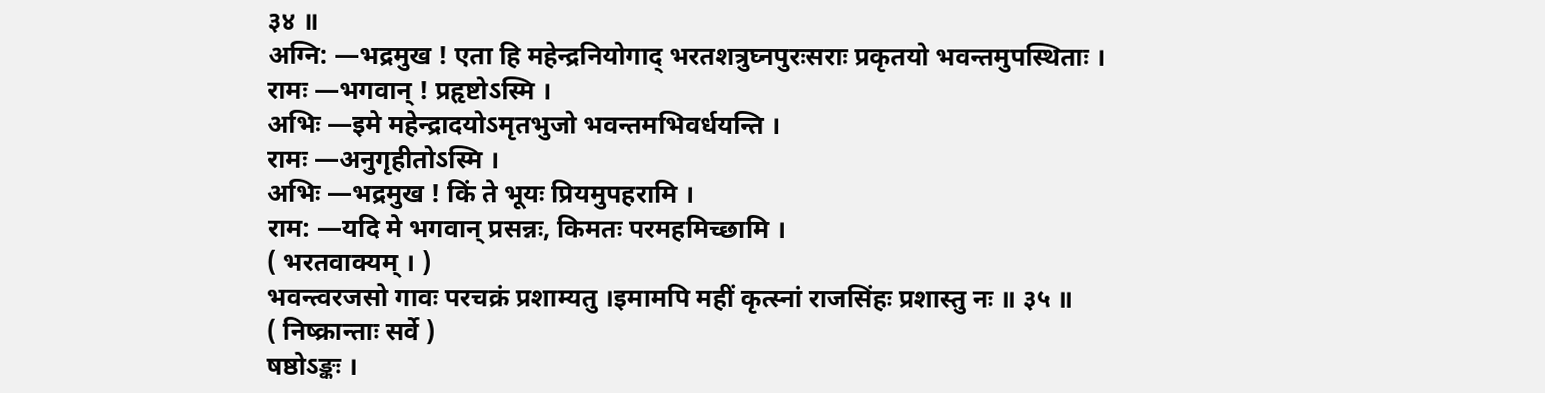३४ ॥
अग्नि: —भद्रमुख ! एता हि महेन्द्रनियोगाद् भरतशत्रुघ्नपुरःसराः प्रकृतयो भवन्तमुपस्थिताः ।
रामः —भगवान् ! प्रहृष्टोऽस्मि ।
अभिः —इमे महेन्द्रादयोऽमृतभुजो भवन्तमभिवर्धयन्ति ।
रामः —अनुगृहीतोऽस्मि ।
अभिः —भद्रमुख ! किं ते भूयः प्रियमुपहरामि ।
राम: —यदि मे भगवान् प्रसन्नः, किमतः परमहमिच्छामि ।
( भरतवाक्यम् । )
भवन्त्वरजसो गावः परचक्रं प्रशाम्यतु ।इमामपि महीं कृत्स्नां राजसिंहः प्रशास्तु नः ॥ ३५ ॥
( निष्क्रान्ताः सर्वे )
षष्ठोऽङ्कः ।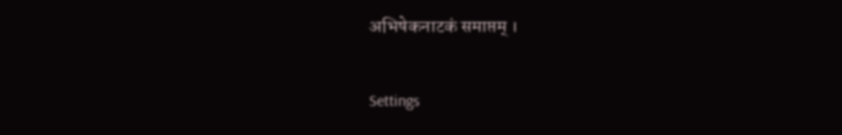अभिषेकनाटकं समाप्तम् ।

Settings